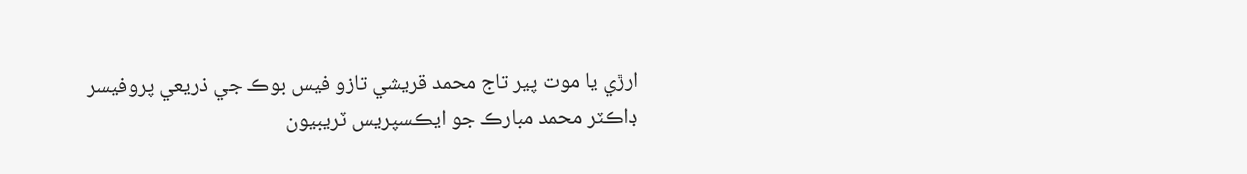ارڙي يا موت پير تاج محمد قريشي تازو فيس بوڪ جي ذريعي پروفيسر ڊاڪٽر محمد مبارڪ جو ايڪسپريس ٽريبيون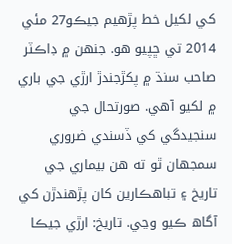کي لکيل خط پڙھيم جيڪو27 مئي 2014 تي ڇپيو هو. جنهن ۾ ڊاڪٽر صاحب سنڌ ۾ پکڙجندڙ ارڙي جي باري ۾ لکيو آهي. صورتحال جي سنجيدگي کي ڏسندي ضروري سمجھان ٿو ته ھن بيماري جي تاريخ ۽ تباھڪارين کان پڙھندڙن کي آگاھ ڪيو وڃي. تاريخ: ارڙي جيڪا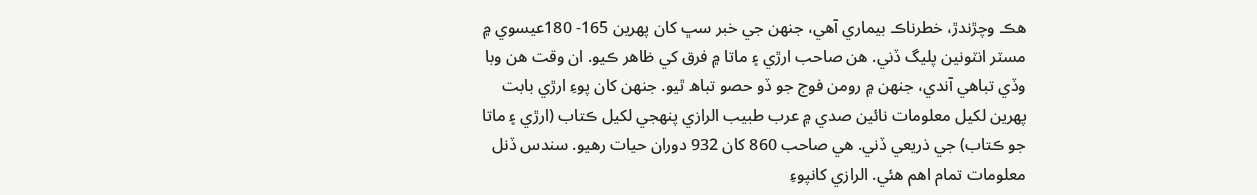هڪ وچڙندڙ، خطرناڪ بيماري آهي، جنھن جي خبر سڀ کان پھرين 165- 180عيسوي ۾ مسٽر انٽونين پليگ ڏني. هن صاحب ارڙي ۽ ماتا ۾ فرق کي ظاھر ڪيو. ان وقت ھن وبا وڏي تباھي آندي، جنھن ۾ رومن فوج جو ڏو حصو تباھ ٿيو. جنھن کان پوءِ ارڙي بابت پھرين لکيل معلومات نائين صدي ۾ عرب طبيب الرازي پنھجي لکيل ڪتاب (ارڙي ۽ ماتا جو ڪتاب) جي ذريعي ڏني. هي صاحب 860 کان 932 دوران حيات رھيو. سندس ڏنل معلومات تمام اھم هئي. الرازي کانپوءِ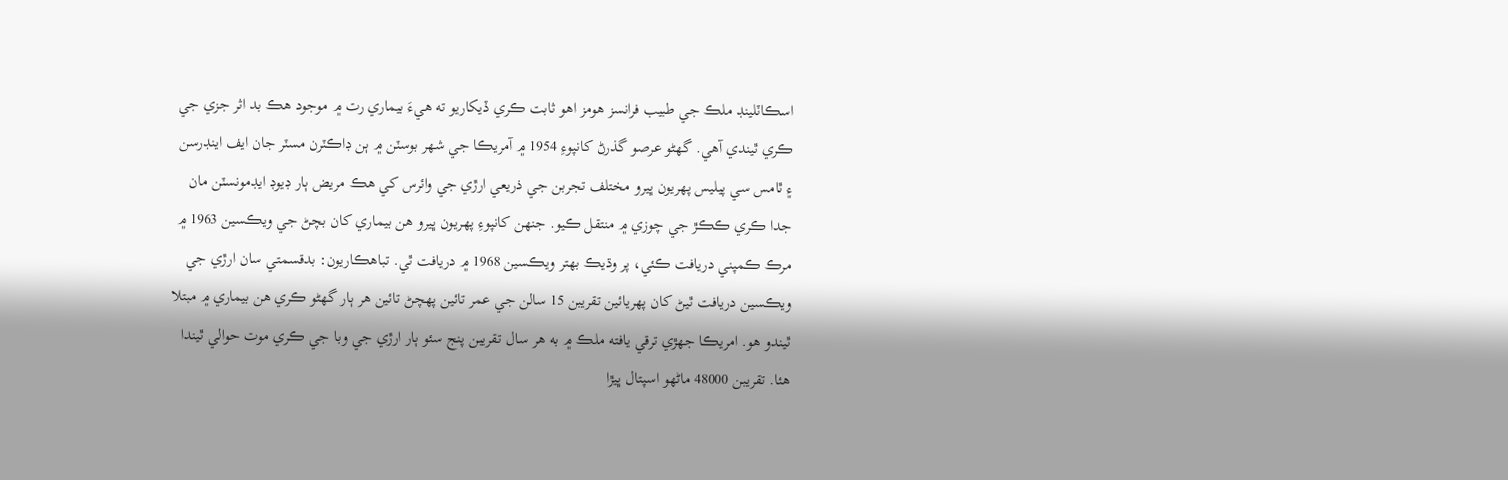اسڪاٽلينڊ ملڪ جي طبيب فرانسز ھومز اھو ثابت ڪري ڏيکاريو ته ھيءَ بيماري رت ۾ موجود ھڪ بد اثر جزي جي ڪري ٿيندي آھي. گهڻو عرصو گذرڻ کانپوءِ 1954 ۾ آمريڪا جي شھر بوسٽن ۾ ٻن ڊاڪٽرن مسٽر جان ايف اينڊرسن ۽ ٿامس سي پيليس پھريون ڀيرو مختلف تجربن جي ذريعي ارڙي جي وائرس کي ھڪ مريض ٻار ڊيوڊ ايڊمونسٽن مان جدا ڪري ڪڪڙ جي چوزي ۾ منتقل ڪيو. جنھن کانپوءِ پھريون ڀيرو ھن بيماري کان بچڻ جي ويڪسين 1963 ۾ مرڪ ڪمپني دريافت ڪئي، پر وڌيڪ بھتر ويڪسين 1968 ۾ دريافت ٿي. تباھڪاريون: بدقسمتي سان ارڙي جي ويڪسين دريافت ٿيڻ کان پھريائين تقريبن 15 سالن جي عمر تائين پھچڻ تائين ھر ٻار گھڻو ڪري ھن بيماري ۾ مبتلا ٿيندو ھو. امريڪا جھڙي ترقي يافته ملڪ ۾ به ھر سال تقريبن پنج سئو ٻار ارڙي جي وبا جي ڪري موت حوالي ٿيندا هئا. تقريبن 48000 ماڻھو اسپتال ڀيڙا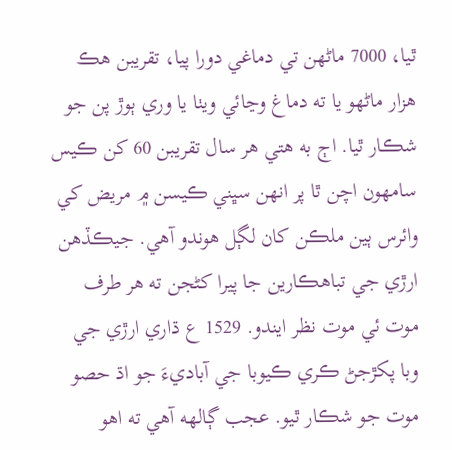ٿيا، 7000 ماڻھن تي دماغي دورا پيا، تقريبن ھڪ ھزار ماڻھو يا ته دماغ وڃائي ويٺا يا وري ٻوڙ پن جو شڪار ٿيا. اڄ به ھتي ھر سال تقريبن 60 کن ڪيس سامھون اچن ٿا پر انھن سڀني ڪيسن ۾ مريض کي وائرس ٻين ملڪن کان لڳل هوندو آھي. جيڪڏھن ارڙي جي تباھڪارين جا پيرا کڻجن ته ھر طرف موت ئي موت نظر ايندو. 1529 ع ڌاري ارڙي جي وبا پکڙجڻ ڪري ڪيوبا جي آباديءَ جو اڌ حصو موت جو شڪار ٿيو. عجب ڳالهه آهي ته اھو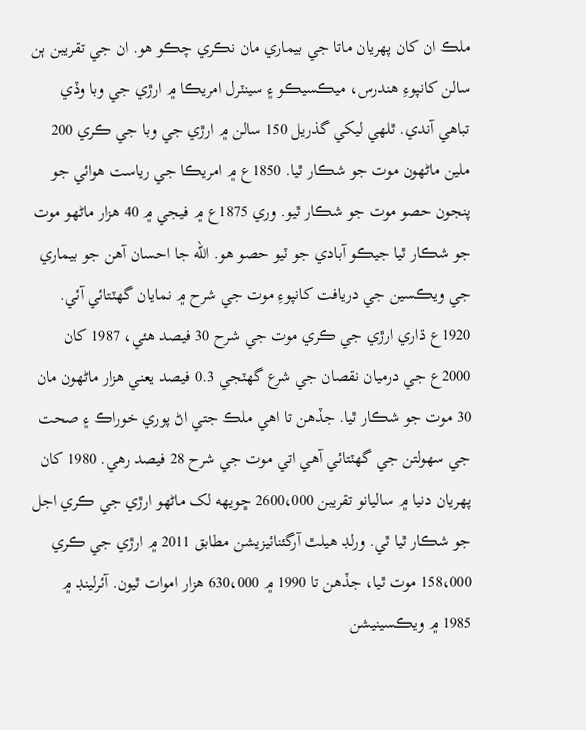ملڪ ان کان پھريان ماتا جي بيماري مان نڪري چڪو ھو. ان جي تقريبن ٻن سالن کانپوءِ ھندرس، ميڪسيڪو ۽ سينٽرل امريڪا ۾ ارڙي جي وبا وڏي تباھي آندي. ٿلھي ليکي گذريل 150 سالن ۾ ارڙي جي وبا جي ڪري 200 ملين ماڻھون موت جو شڪار ٿيا. 1850ع ۾ امريڪا جي رياست ھوائي جو پنجون حصو موت جو شڪار ٿيو. وري 1875ع ۾ فيجي ۾ 40 ھزار ماڻھو موت جو شڪار ٿيا جيڪو آبادي جو ٽيو حصو ھو. الله جا احسان آھن جو بيماري جي ويڪسين جي دريافت کانپوءِ موت جي شرح ۾ نمايان گهٽتائي آئي. 1920ع ڌاري ارڙي جي ڪري موت جي شرح 30 فيصد هئي، 1987 کان 2000ع جي درميان نقصان جي شرع گھٽجي 0.3 فيصد يعني ھزار ماڻھون مان 30 موت جو شڪار ٿيا. جڏھن تا اھي ملڪ جتي اڻ پوري خوراڪ ۽ صحت جي سھولتن جي گهٽتائي آھي اتي موت جي شرح 28 فيصد رھي. 1980 کان پھريان دنيا ۾ ساليانو تقريبن 2600،000 ڇويهه لک ماڻھو ارڙي جي ڪري اجل جو شڪار ٿيا ٿي. ورلڊ ھيلٿ آرگئنائيزيشن مطابق 2011 ۾ ارڙي جي ڪري 158،000 موت ٿيا، جڏھن تا 1990 ۾ 630،000 ھزار اموات ٿيون. آئرلينڊ ۾ 1985 ۾ ويڪسينيشن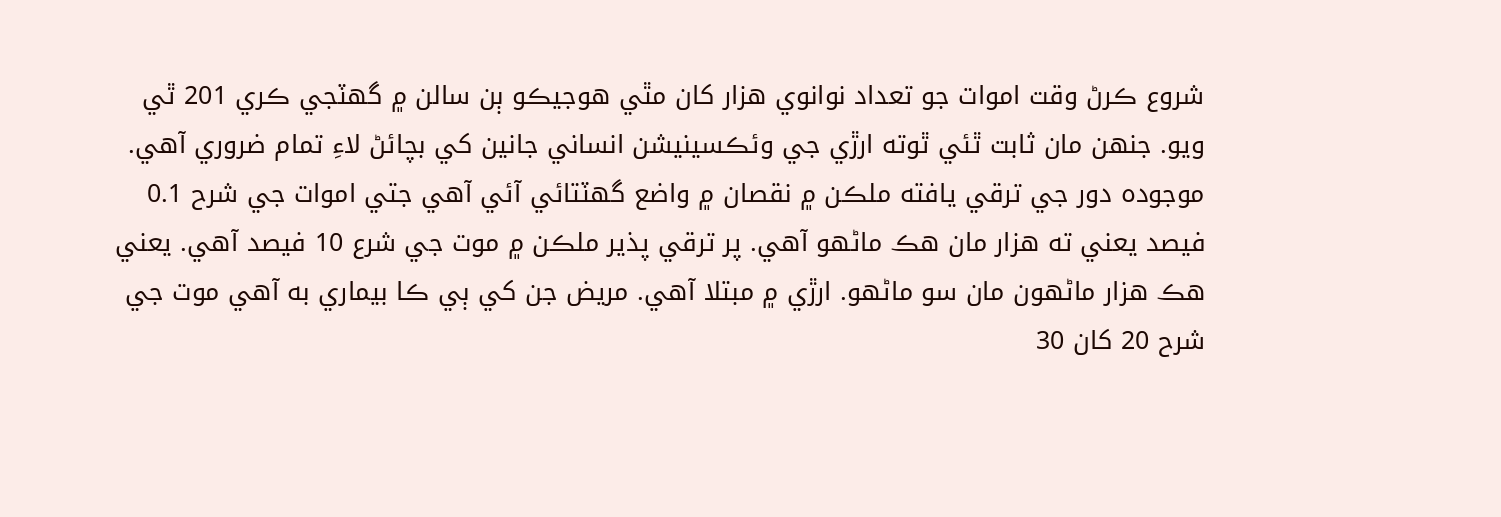شروع ڪرڻ وقت اموات جو تعداد نوانوي ھزار کان مٿي ھوجيڪو ٻن سالن ۾ گھٽجي ڪري 201 ٿي ويو. جنھن مان ثابت ٿئي ٿوته ارڙي جي وئڪسينيشن انساني جانين کي بچائڻ لاءِ تمام ضروري آھي. موجوده دور جي ترقي يافته ملڪن ۾ نقصان ۾ واضع گهٽتائي آئي آھي جتي اموات جي شرح 0.1 فيصد يعني ته ھزار مان ھڪ ماڻھو آھي. پر ترقي پذير ملڪن ۾ موت جي شرع 10 فيصد آھي. يعني ھڪ ھزار ماڻھون مان سو ماڻھو. ارڙي ۾ مبتلا آھي. مريض جن کي ٻي ڪا بيماري به آھي موت جي شرح 20 کان 30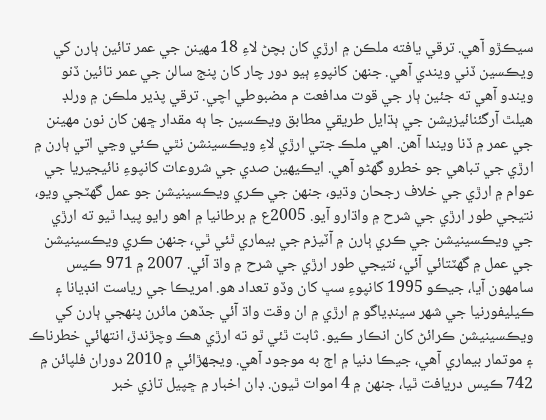سيڪڙو آھي. ترقي يافته ملڪن ۾ ارڙي کان بچڻ لاءِ 18 مھينن جي عمر تائين ٻارن کي ويڪسين ڏني ويندي آھي. جنھن کانپوءِ ٻيو دور چار کان پنج سالن جي عمر تائين ڏنو ويندو آھي ته جئين ٻار جي قوت مدافعت م مضبوطي اچي. ترقي پذير ملڪن ۾ ورلڊ ھيلٿ آرگئنائيزيشن جي ٻڌايل طريقي مطابق ويڪسين جا ٻه مقدار ڇهن کان نون مھينن جي عمر ۾ ڏنا ويندا آھن. اھي ملڪ جتي ارڙي لاءِ ويڪسينشن نٿي ڪئي وڃي اتي ٻارن ۾ ارڙي جي تباھي جو خطرو گهڻو آھي. ايڪيھين صدي جي شروعات کانپوءِ نائيجيريا جي عوام ۾ ارڙي جي خلاف رجحان وڌيو، جنھن جي ڪري ويڪسينيشن جو عمل گھٽجي ويو، نتيجي طور ارڙي جي شرح ۾ واڌارو آيو. 2005ع ۾ برطانيا ۾ اھو رايو پيدا ٿيو ته ارڙي جي ويڪسينيشن جي ڪري ٻارن ۾ آٽيزم جي بيماري ٿئي ٿي، جنھن ڪري ويڪسينيشن جي عمل ۾ گهٽتائي آئي، نتيجي طور ارڙي جي شرح ۾ واڌ آئي. 2007 ۾ 971 ڪيس سامھون آيا، جيڪو 1995 کانپوءِ سڀ کان وڏو تعداد ھو. امريڪا جي رياست انڊيانا ۽ ڪيليفورنيا جي شھر سينڊياگو ۾ ارڙي ۾ ان وقت واڌ آئي جڏھن مائرن پنھجي ٻارن کي ويڪسينيشن ڪرائڻ کان انڪار ڪيو. ثابت ٿئي ٿو ته ارڙي ھڪ وچڙندڙ، انتھائي خطرناڪ ۽ موتمار بيماري آھي، جيڪا دنيا ۾ اڄ به موجود آھي. ويجھڙائي ۾ 2010 دوران فلپائن ۾ 742 ڪيس دريافت ٿيا، جنھن ۾ 4 اموات ٿيون. ڊان اخبار ۾ ڇپيل تازي خبر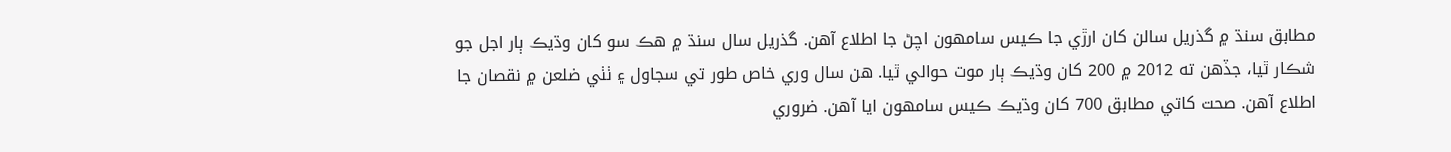مطابق سنڌ ۾ گذريل سالن کان ارڙي جا ڪيس سامھون اچڻ جا اطلاع آھن. گذريل سال سنڌ ۾ ھڪ سو کان وڌيڪ ٻار اجل جو شڪار ٿيا، جڏھن ته 2012 ۾ 200 کان وڌيڪ ٻار موت حوالي ٿيا. ھن سال وري خاص طور تي سجاول ۽ ٺٺي ضلعن ۾ نقصان جا اطلاع آھن. صحت کاتي مطابق 700 کان وڌيڪ ڪيس سامھون ايا آھن. ضروري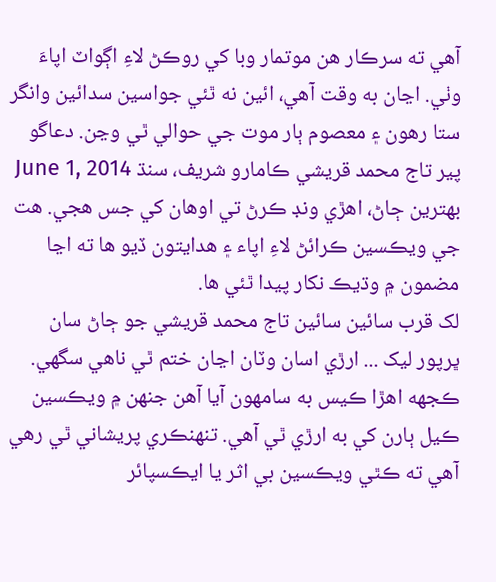آھي ته سرڪار ھن موتمار وبا کي روڪڻ لاءِ اڳواٽ اپاءَ وٺي. اڃان به وقت آھي، ائين نه ٿئي جواسين سدائين وانگر ستا رھون ۽ معصوم ٻار موت جي حوالي ٿي وڃن. دعاگو پير تاج محمد قريشي ڪامارو شريف، سنڌ June 1, 2014
بهترين ڄاڻ، اهڙي ونڊ ڪرڻ تي اوهان کي جس هجي. هت جي ويڪسين ڪرائڻ لاءِ اپاء ۽ هدايتون ڏيو ها ته اڃا مضمون ۾ وڌيڪ نکار پيدا ٿئي ها.
لک قرب سائين سائين تاج محمد قريشي جو ڄاڻ سان ڀرپور ليک ... ارڙي اسان وٽان اڃان ختم ٿي ناهي سگهي. ڪجهه اهڙا ڪيس به سامهون آيا آهن جنهن ۾ ويڪسين ڪيل ٻارن کي به ارڙي ٿي آهي. تنهنڪري پريشاني ٿي رهي آهي ته ڪٿي ويڪسين بي اثر يا ايڪسپائر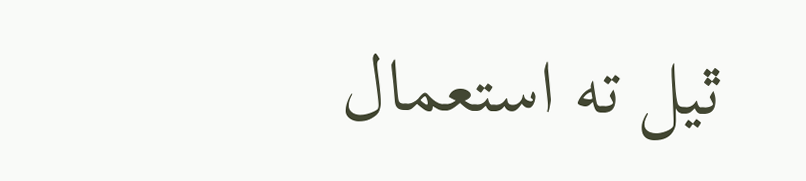ٿيل ته استعمال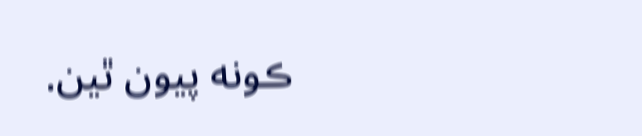ڪونه پيون ٿين.